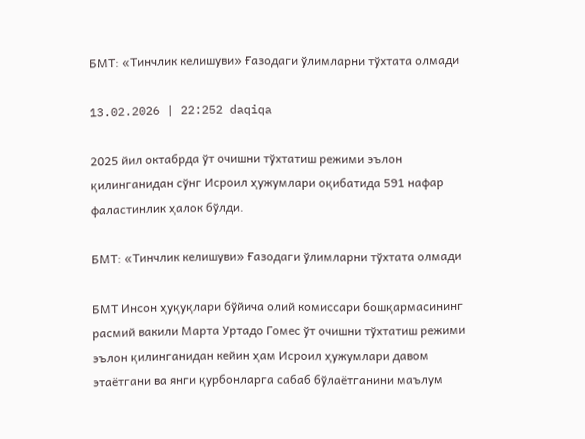БМТ: «Тинчлик келишуви» Ғазодаги ўлимларни тўхтата олмади

13.02.2026 | 22:252 daqiqa

2025 йил октабрда ўт очишни тўхтатиш режими эълон қилинганидан сўнг Исроил ҳужумлари оқибатида 591 нафар фаластинлик ҳалок бўлди.

БМТ: «Тинчлик келишуви» Ғазодаги ўлимларни тўхтата олмади

БМТ Инсон ҳуқуқлари бўйича олий комиссари бошқармасининг расмий вакили Марта Уртадо Гомес ўт очишни тўхтатиш режими эълон қилинганидан кейин ҳам Исроил ҳужумлари давом этаётгани ва янги қурбонларга сабаб бўлаётганини маълум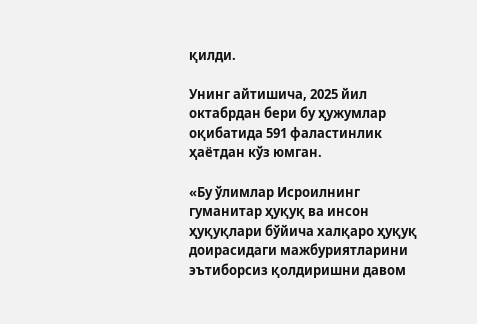қилди.

Унинг айтишича, 2025 йил октабрдан бери бу ҳужумлар оқибатида 591 фаластинлик ҳаётдан кўз юмган.

«Бу ўлимлар Исроилнинг гуманитар ҳуқуқ ва инсон ҳуқуқлари бўйича халқаро ҳуқуқ доирасидаги мажбуриятларини эътиборсиз қолдиришни давом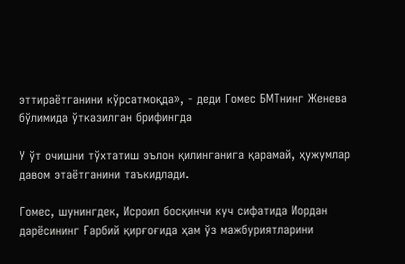эттираётганини кўрсатмоқда», - деди Гомес БМТнинг Женева бўлимида ўтказилган брифингда

У ўт очишни тўхтатиш эълон қилинганига қарамай, ҳужумлар давом этаётганини таъкидлади.

Гомес, шунингдек, Исроил босқинчи куч сифатида Иордан дарёсининг Ғарбий қирғоғида ҳам ўз мажбуриятларини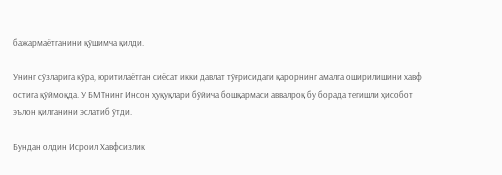бажармаётганини қўшимча қилди.

Унинг сўзларига кўра, юритилаётган сиёсат икки давлат тўғрисидаги қарорнинг амалга оширилишини хавф остига қўймоқда. У БМТнинг Инсон ҳуқуқлари бўйича бошқармаси аввалроқ бу борада тегишли ҳисобот эълон қилганини эслатиб ўтди.

Бундан олдин Исроил Хавфсизлик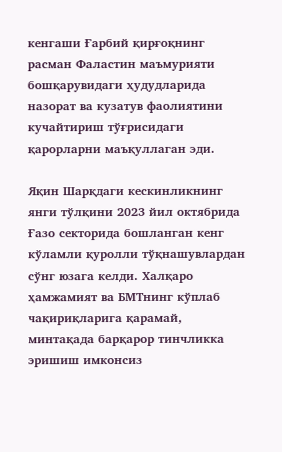кенгаши Ғарбий қирғоқнинг расман Фаластин маъмурияти бошқарувидаги ҳудудларида назорат ва кузатув фаолиятини кучайтириш тўғрисидаги қарорларни маъқуллаган эди.

Яқин Шарқдаги кескинликнинг янги тўлқини 2023 йил октябрида Ғазо секторида бошланган кенг кўламли қуролли тўқнашувлардан сўнг юзага келди. Халқаро ҳамжамият ва БМТнинг кўплаб чақириқларига қарамай, минтақада барқарор тинчликка эришиш имконсиз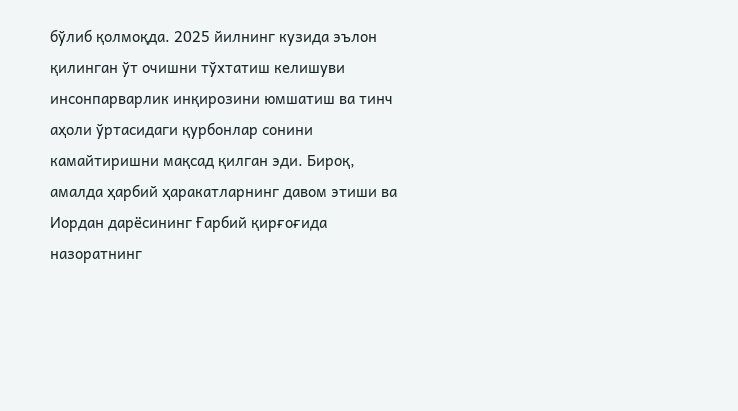бўлиб қолмоқда. 2025 йилнинг кузида эълон қилинган ўт очишни тўхтатиш келишуви инсонпарварлик инқирозини юмшатиш ва тинч аҳоли ўртасидаги қурбонлар сонини камайтиришни мақсад қилган эди. Бироқ, амалда ҳарбий ҳаракатларнинг давом этиши ва Иордан дарёсининг Ғарбий қирғоғида назоратнинг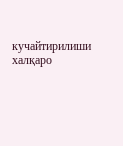кучайтирилиши халқаро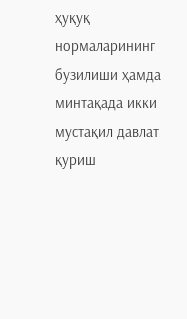ҳуқуқ нормаларининг бузилиши ҳамда минтақада икки мустақил давлат қуриш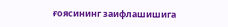ғоясининг заифлашишига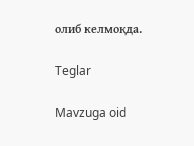олиб келмоқда.

Teglar

Mavzuga oid